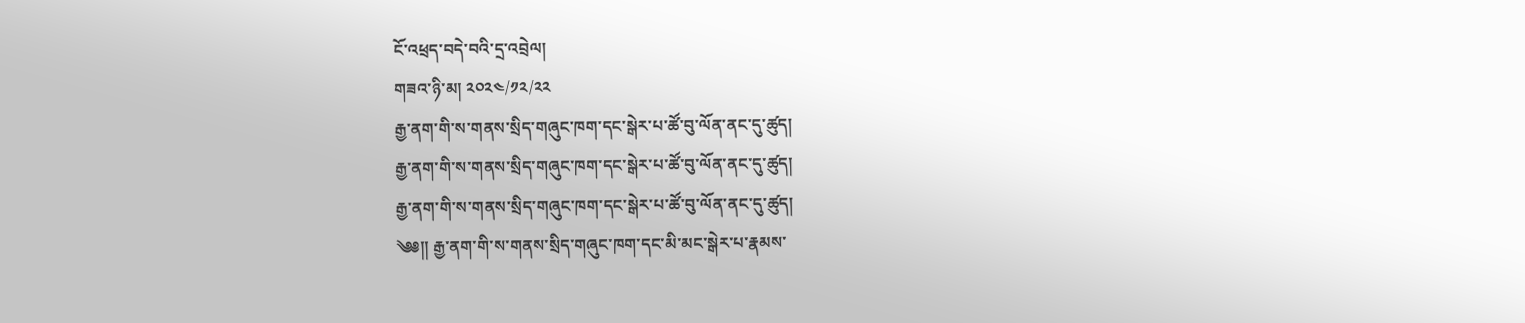ངོ་འཕྲད་བདེ་བའི་དྲ་འབྲེལ།
གཟའ་ཉི་མ། ༢༠༢༤/༡༢/༢༢
རྒྱ་ནག་གི་ས་གནས་སྲིད་གཞུང་ཁག་དང་སྒེར་པ་ཚོ་བུ་ལོན་ནང་དུ་ཚུད།
རྒྱ་ནག་གི་ས་གནས་སྲིད་གཞུང་ཁག་དང་སྒེར་པ་ཚོ་བུ་ལོན་ནང་དུ་ཚུད།
རྒྱ་ནག་གི་ས་གནས་སྲིད་གཞུང་ཁག་དང་སྒེར་པ་ཚོ་བུ་ལོན་ནང་དུ་ཚུད།
༄༅།། རྒྱ་ནག་གི་ས་གནས་སྲིད་གཞུང་ཁག་དང་མི་མང་སྒེར་པ་རྣམས་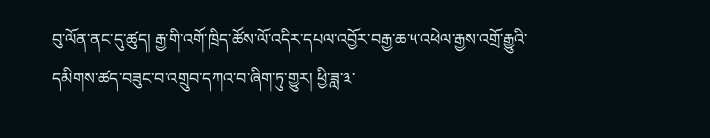བུ་ལོན་ནང་དུ་ཚུད། རྒྱ་གི་འགོ་ཁྲིད་ཚོས་ལོ་འདིར་དཔལ་འབྱོར་བརྒྱ་ཆ་༥་འཕེལ་རྒྱས་འགྲོ་རྒྱུའི་དམིགས་ཚད་བཟུང་བ་འགྲུབ་དཀའ་བ་ཞིག་ཏུ་གྱུར། ཕྱི་ཟླ་༣་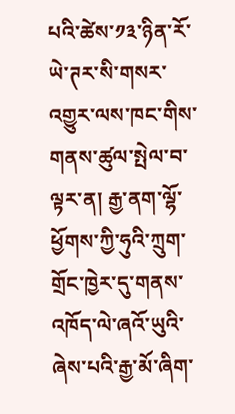པའི་ཚེས་༡༣་ཉིན་རོ་ཡེ་ཊར་སི་གསར་འགྱུར་ལས་ཁང་གིས་གནས་ཚུལ་སྤེལ་བ་ལྟར་ན། རྒྱ་ནག་ལྷོ་ཕྱོགས་ཀྱི་ཧུའི་ཀྲུག་གྲོང་ཁྱེར་དུ་གནས་འཁོད་ལེ་ཞའོ་ཡུའི་ཞེས་པའི་རྒྱ་མོ་ཞིག་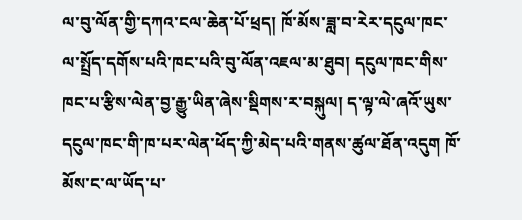ལ་བུ་ལོན་གྱི་དཀའ་ངལ་ཆེན་པོ་ཕྲད། ཁོ་མོས་ཟླ་བ་རེར་དངུལ་ཁང་ལ་སྤྲོད་དགོས་པའི་ཁང་པའི་བུ་ལོན་འཇལ་མ་ཐུབ། དངུལ་ཁང་གིས་ཁང་པ་རྩིས་ལེན་བྱ་རྒྱུ་ཡིན་ཞེས་སྡིགས་ར་བསྐུལ། ད་ལྟ་ལེ་ཞའོ་ཡུས་དངུལ་ཁང་གི་ཁ་པར་ལེན་ཕོད་ཀྱི་མེད་པའི་གནས་ཚུལ་ཐོན་འདུག ཁོ་མོས་ང་ལ་ཡོད་པ་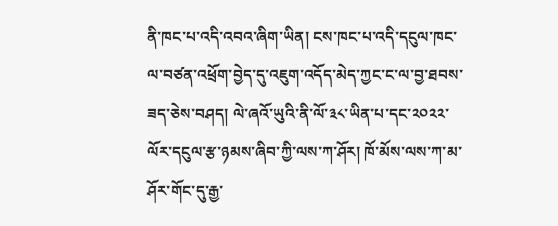ནི་ཁང་པ་འདི་འབའ་ཞིག་ཡིན། ངས་ཁང་པ་འདི་དངུལ་ཁང་ལ་བཙན་འཕྲོག་བྱེད་དུ་འཇུག་འདོད་མེད་ཀྱང་ང་ལ་བྱ་ཐབས་ཟད་ཅེས་བཤད། ལེ་ཞའོ་ཡུའི་ནི་ལོ་༣༨་ཡིན་པ་དང་༢༠༢༢་ལོར་དངུལ་རྩ་ཉམས་ཞིབ་ཀྱི་ལས་ཀ་ཤོར། ཁོ་མོས་ལས་ཀ་མ་ཤོར་གོང་དུ་རྒྱ་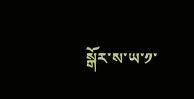སྒོར་ས་ཡ་༡་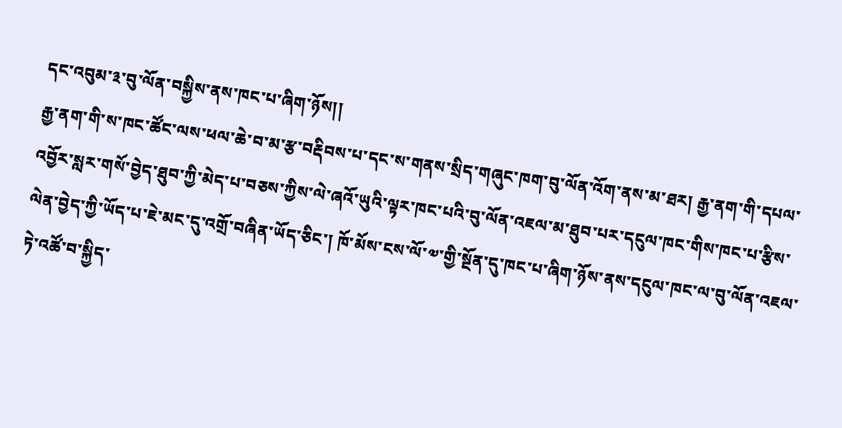དང་འབུམ་༣་བུ་ལོན་བསྐྱིས་ནས་ཁང་པ་ཞིག་ཉོས།།
རྒྱ་ནག་གི་ས་ཁང་ཚོང་ལས་ཕལ་ཆེ་བ་མ་རྩ་བརྡིབས་པ་དང་ས་གནས་སྲིད་གཞུང་ཁག་བུ་ལོན་འོག་ནས་མ་ཐར། རྒྱ་ནག་གི་དཔལ་འབྱོར་སླར་གསོ་བྱེད་ཐུབ་ཀྱི་མེད་པ་བཅས་ཀྱིས་ལེ་ཞའོ་ཡུའི་ལྟར་ཁང་པའི་བུ་ལོན་འཇལ་མ་ཐུབ་པར་དངུལ་ཁང་གིས་ཁང་པ་རྩིས་ལེན་བྱེད་ཀྱི་ཡོད་པ་ཇེ་མང་དུ་འགྲོ་བཞིན་ཡོད་ཅིང་། ཁོ་མོས་ངས་ལོ་༧་གྱི་སྔོན་དུ་ཁང་པ་ཞིག་ཉོས་ནས་དངུལ་ཁང་ལ་བུ་ལོན་འཇལ་ཏེ་འཚོ་བ་སྐྱིད་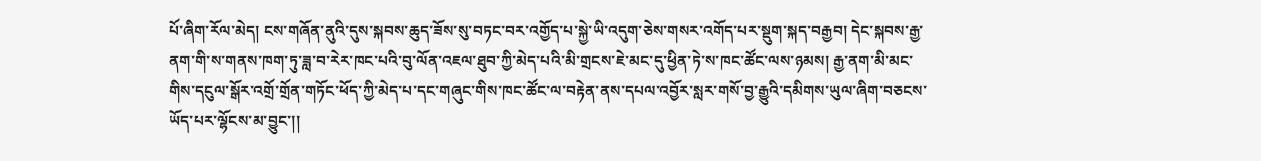པོ་ཞིག་རོལ་མེད། ངས་གཞོན་ནུའི་དུས་སྐབས་ཆུད་ཟོས་སུ་བཏང་བར་འགྱོད་པ་སྐྱེ་ཡི་འདུག་ཅེས་གསར་འགོད་པར་སྡུག་སྐད་བརྒྱབ། དེང་སྐབས་རྒྱ་ནག་གི་ས་གནས་ཁག་ཏུ་ཟླ་བ་རེར་ཁང་པའི་བུ་ལོན་འཇལ་ཐུབ་ཀྱི་མེད་པའི་མི་གྲངས་ཇེ་མང་དུ་ཕྱིན་ཏེ་ས་ཁང་ཚོང་ལས་ཉམས། རྒྱ་ནག་མི་མང་གིས་དངུལ་སྒོར་འགྲོ་གྲོན་གཏོང་ཕོད་ཀྱི་མེད་པ་དང་གཞུང་གིས་ཁང་ཚོང་ལ་བརྟེན་ནས་དཔལ་འབྱོར་སླར་གསོ་བྱ་རྒྱུའི་དམིགས་ཡུལ་ཞིག་བཅངས་ཡོད་པར་ལྷོངས་མ་བྱུང་།།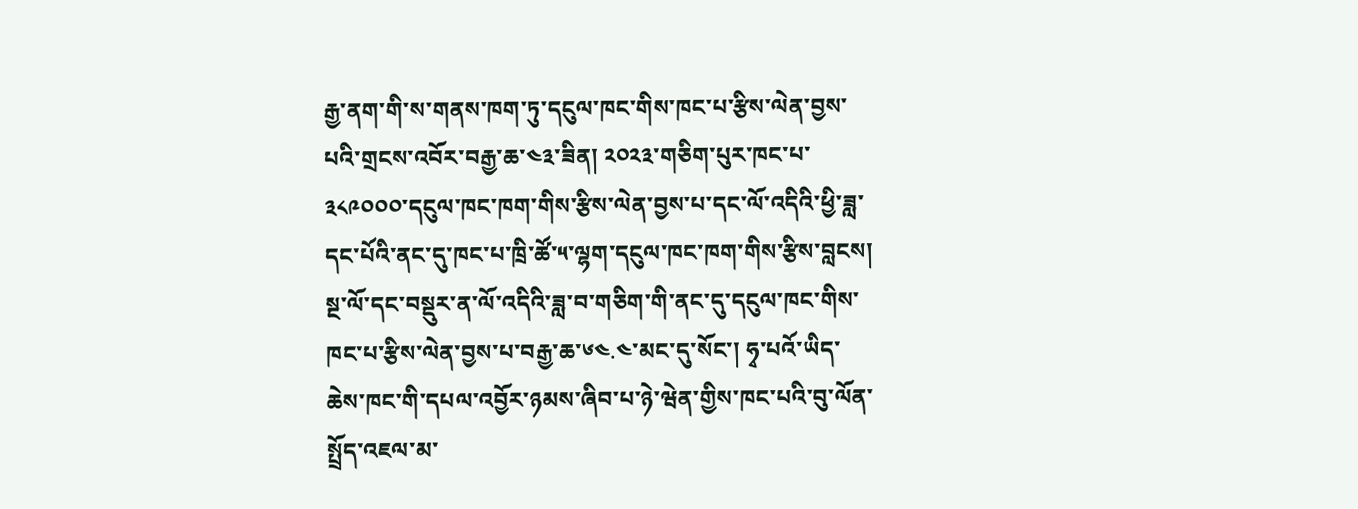རྒྱ་ནག་གི་ས་གནས་ཁག་ཏུ་དངུལ་ཁང་གིས་ཁང་པ་རྩིས་ལེན་བྱས་པའི་གྲངས་འབོར་བརྒྱ་ཆ་༤༣་ཟིན། ༢༠༢༣་གཅིག་པུར་ཁང་པ་༣༨༩༠༠༠་དངུལ་ཁང་ཁག་གིས་རྩིས་ལེན་བྱས་པ་དང་ལོ་འདིའི་ཕྱི་ཟླ་དང་པོའི་ནང་དུ་ཁང་པ་ཁྲི་ཚོ་༥་ལྷག་དངུལ་ཁང་ཁག་གིས་རྩིས་བླངས། སྔ་ལོ་དང་བསྡུར་ན་ལོ་འདིའི་ཟླ་བ་གཅིག་གི་ནང་དུ་དངུལ་ཁང་གིས་ཁང་པ་རྩིས་ལེན་བྱས་པ་བརྒྱ་ཆ་༦༤.༤་མང་དུ་སོང་། ཧྭ་པའོ་ཡིད་ཆེས་ཁང་གི་དཔལ་འབྱོར་ཉམས་ཞིབ་པ་ཉེ་ཝེན་གྱིས་ཁང་པའི་བུ་ལོན་སྤྲོད་འཇལ་མ་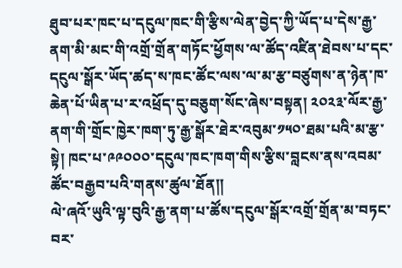ཐུབ་པར་ཁང་པ་དངུལ་ཁང་གི་རྩིས་ལེན་བྱེད་ཀྱི་ཡོད་པ་དེས་རྒྱ་ནག་མི་མང་གི་འགྲོ་གྲོན་གཏོང་ཕྱོགས་ལ་ཚོད་འཛིན་ཐེབས་པ་དང་དངུལ་སྒོར་ཡོད་ཚད་ས་ཁང་ཚོང་ལས་ལ་མ་རྩ་བཙུགས་ན་ཉེན་ཁ་ཆེན་པོ་ཡིན་པ་ར་འཕྲོད་དུ་བཅུག་སོང་ཞེས་བསྟན། ༢༠༢༣་ལོར་རྒྱ་ནག་གི་གྲོང་ཁྱེར་ཁག་ཏུ་རྒྱ་སྒོར་ཐེར་འབུམ་༡༥༠་ཐམ་པའི་མ་རྩ་སྟེ། ཁང་པ་༩༩༠༠༠་དངུལ་ཁང་ཁག་གིས་རྩིས་བླངས་ནས་འབམ་ཚོང་བརྒྱབ་པའི་གནས་ཚུལ་ཐོན།།
ལེ་ཞའོ་ཡུའི་ལྟ་བུའི་རྒྱ་ནག་པ་ཚོས་དངུལ་སྒོར་འགྲོ་གྲོན་མ་བཏང་བར་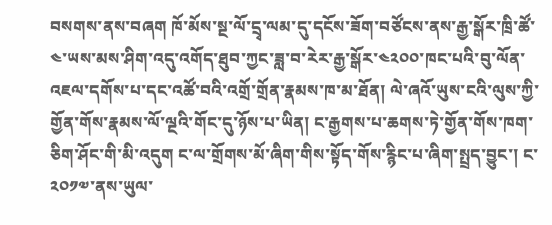བསགས་ནས་བཞག ཁོ་མོས་སྔ་ལོ་དྲྭ་ལམ་དུ་དངོས་ཟོག་བཙོངས་ནས་རྒྱ་སྒོར་ཁྲི་ཚོ་༤་ཡས་མས་ཤིག་འདུ་འགོད་ཐུབ་ཀྱང་ཟླ་བ་རེར་རྒྱ་སྒོར་༤༢༠༠་ཁང་པའི་བུ་ལོན་འཇལ་དགོས་པ་དང་འཚོ་བའི་འགྲོ་གྲོན་རྣམས་ཁ་མ་ཐོན། ལེ་ཞའོ་ཡུས་ངའི་ལུས་ཀྱི་གྱོན་གོས་རྣམས་ལོ་ལྔའི་གོང་དུ་ཉོས་པ་ཡིན། ང་རྒྱགས་པ་ཆགས་ཏེ་གྱོན་གོས་ཁག་ཅིག་ཤོང་གི་མི་འདུག ང་ལ་གྲོགས་མོ་ཞིག་གིས་སྟོད་གོས་རྙིང་པ་ཞིག་སྤྲད་བྱུང་། ང་༢༠༡༧་ནས་ཡུལ་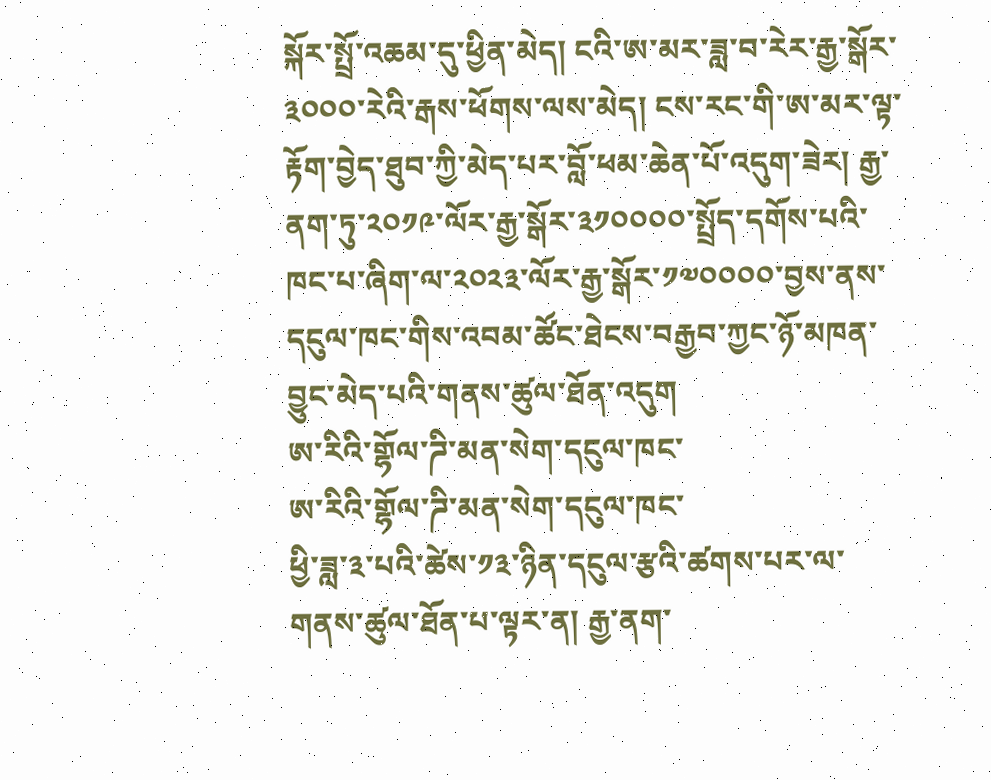སྐོར་སྤྲོ་འཆམ་དུ་ཕྱིན་མེད། ངའི་ཨ་མར་ཟླ་བ་རེར་རྒྱ་སྒོར་༣༠༠༠་རེའི་རྒས་ཕོགས་ལས་མེད། ངས་རང་གི་ཨ་མར་ལྟ་རྟོག་བྱེད་ཐུབ་ཀྱི་མེད་པར་བློ་ཕམ་ཆེན་པོ་འདུག་ཟེར། རྒྱ་ནག་ཏུ་༢༠༡༩་ལོར་རྒྱ་སྒོར་༣༡༠༠༠༠་སྤྲོད་དགོས་པའི་ཁང་པ་ཞིག་ལ་༢༠༢༣་ལོར་རྒྱ་སྒོར་༡༧༠༠༠༠་བྱས་ནས་དངུལ་ཁང་གིས་འབམ་ཚོང་ཐེངས་བརྒྱབ་ཀྱང་ཉོ་མཁན་བྱུང་མེད་པའི་གནས་ཚུལ་ཐོན་འདུག
ཨ་རིའི་གྷོལ་ཌི་མན་སེག་དངུལ་ཁང་
ཨ་རིའི་གྷོལ་ཌི་མན་སེག་དངུལ་ཁང་
ཕྱི་ཟླ་༣་པའི་ཚེས་༡༣་ཉིན་དངུལ་རྩའི་ཚགས་པར་ལ་གནས་ཚུལ་ཐོན་པ་ལྟར་ན། རྒྱ་ནག་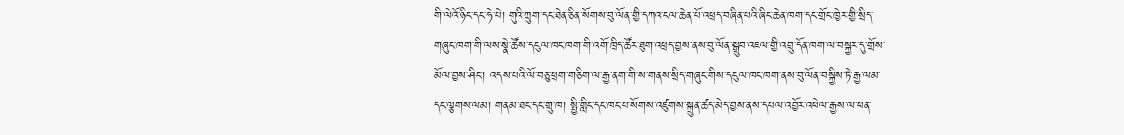གི་ལེའོ་ཉིང་དང་ཧེ་པེ། གུའི་ཀྲུག་དང་ཐེན་ཅིན་སོགས་བུ་ལོན་གྱི་དཀའ་ངལ་ཆེན་པོ་འཕྲད་བཞིན་པའི་ཞིང་ཆེན་ཁག་དང་གྲོང་ཁྱེར་གྱི་སྲིད་གཞུང་ཁག་གི་ལས་སྣེ་ཚོས་དངུལ་ཁང་ཁག་གི་འགོ་ཁྲིད་ཚོར་ཐུག་འཕྲད་བྱས་ནས་བུ་ལོན་སྒྲུབ་འཇལ་གྱི་འབྲུ་དོན་ཁག་ལ་བསྐྱར་དུ་གྲོས་མོལ་བྱས་ཤིང་། འདས་པའི་ལོ་བཅུ་ཕྲག་གཅིག་ལ་རྒྱ་ནག་གི་ས་གནས་སྲིད་གཞུང་གིས་དངུལ་ཁང་ཁག་ནས་བུ་ལོན་བསྐྱིས་ཏེ་རྒྱ་ལམ་དང་ལྕགས་ལམ། གནམ་ཐང་དང་གྲུ་ཁ། སྤྱི་གླིང་དང་ཁང་པ་སོགས་འཛུགས་སྐྲུན་ཚད་མེད་བྱས་ནས་དཔལ་འབྱོར་འཕེལ་རྒྱས་ལ་ཕན་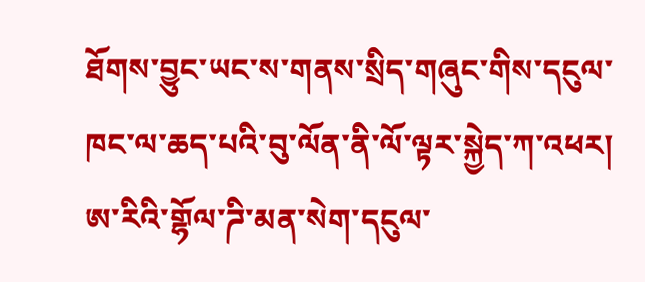ཐོགས་བྱུང་ཡང་ས་གནས་སྲིད་གཞུང་གིས་དངུལ་ཁང་ལ་ཆད་པའི་བུ་ལོན་ནི་ལོ་ལྟར་སྐྱེད་ཀ་འཕར། ཨ་རིའི་གྷོལ་ཌི་མན་སེག་དངུལ་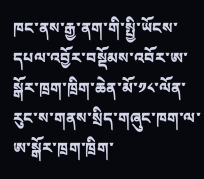ཁང་ནས་རྒྱ་ནག་གི་སྤྱི་ཡོངས་དཔལ་འབྱོར་བསྡོམས་འབོར་ཨ་སྒོར་ཁྲག་ཁྲིག་ཆེན་མོ་༡༨་ལོན་རུང་ས་གནས་སྲིད་གཞུང་ཁག་ལ་ཨ་སྒོར་ཁྲག་ཁྲིག་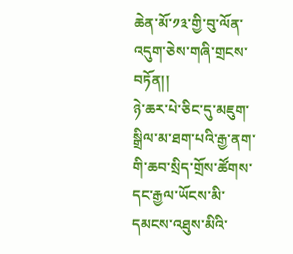ཆེན་མོ་༡༣་གྱི་བུ་ལོན་འདུག་ཅེས་གཞི་གྲངས་བཏོན།།
ཉེ་ཆར་པེ་ཅིང་དུ་མཇུག་སྒྲིལ་མ་ཐག་པའི་རྒྱ་ནག་གི་ཆབ་སྲིད་གྲོས་ཚོགས་དང་རྒྱལ་ཡོངས་མི་དམངས་འཐུས་མིའི་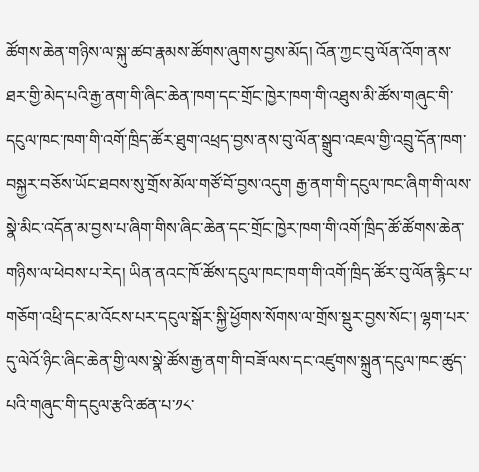ཚོགས་ཆེན་གཉིས་ལ་སྐུ་ཚབ་རྣམས་ཚོགས་ཞུགས་བྱས་མོད། འོན་ཀྱང་བུ་ལོན་འོག་ནས་ཐར་གྱི་མེད་པའི་རྒྱ་ནག་གི་ཞིང་ཆེན་ཁག་དང་གྲོང་ཁྱེར་ཁག་གི་འཐུས་མི་ཚོས་གཞུང་གི་དངུལ་ཁང་ཁག་གི་འགོ་ཁྲིད་ཚོར་ཐུག་འཕྲད་བྱས་ནས་བུ་ལོན་སྒྲུབ་འཇལ་གྱི་འབྲུ་དོན་ཁག་བསྐྱར་བཅོས་ཡོང་ཐབས་སུ་གྲོས་མོལ་གཙོ་བོ་བྱས་འདུག རྒྱ་ནག་གི་དངུལ་ཁང་ཞིག་གི་ལས་སྣེ་མིང་འདོན་མ་བྱས་པ་ཞིག་གིས་ཞིང་ཆེན་དང་གྲོང་ཁྱེར་ཁག་གི་འགོ་ཁྲིད་ཚོ་ཚོགས་ཆེན་གཉིས་ལ་ཕེབས་པ་རེད། ཡིན་ནའང་ཁོ་ཚོས་དངུལ་ཁང་ཁག་གི་འགོ་ཁྲིད་ཚོར་བུ་ལོན་རྙིང་པ་གཅོག་འཕྲི་དང་མ་འོངས་པར་དངུལ་སྒོར་སྐྱི་ཕྱོགས་སོགས་ལ་གྲོས་སྡུར་བྱས་སོང་། ལྷག་པར་དུ་ལེའོ་ཉིང་ཞིང་ཆེན་གྱི་ལས་སྣེ་ཚོས་རྒྱ་ནག་གི་བཟོ་ལས་དང་འཛུགས་སྐྲུན་དངུལ་ཁང་ཚུད་པའི་གཞུང་གི་དངུལ་རྩའི་ཚན་པ་༡༨་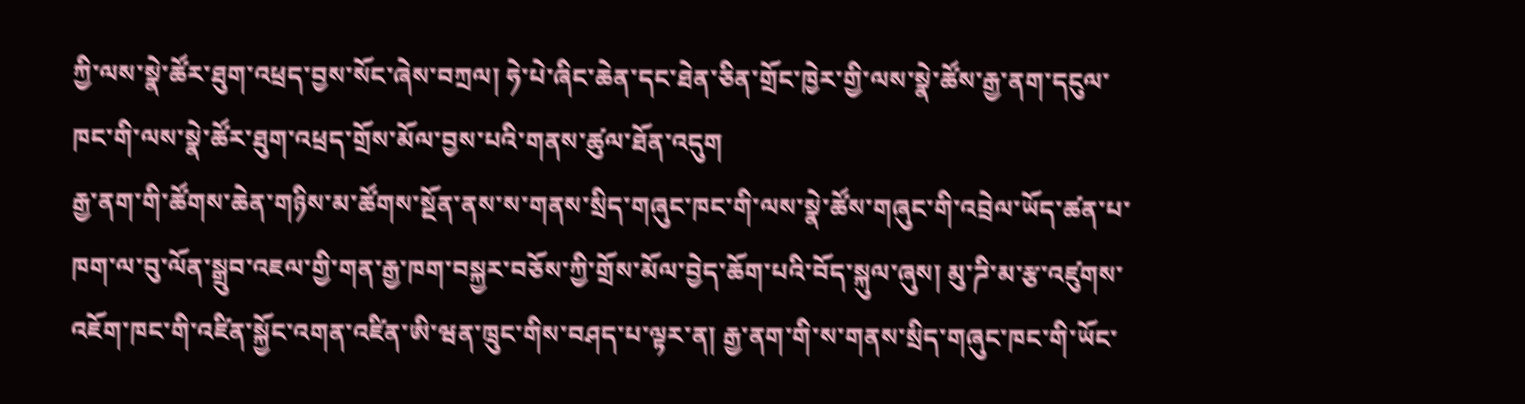ཀྱི་ལས་སྣེ་ཚོར་ཐུག་འཕྲད་བྱས་སོང་ཞེས་བཀྲལ། ཧེ་པེ་ཞིང་ཆེན་དང་ཐེན་ཅིན་གྲོང་ཁྱེར་གྱི་ལས་སྣེ་ཚོས་རྒྱ་ནག་དངུལ་ཁང་གི་ལས་སྣེ་ཚོར་ཐུག་འཕྲད་གྲོས་མོལ་བྱས་པའི་གནས་ཚུལ་ཐོན་འདུག
རྒྱ་ནག་གི་ཚོགས་ཆེན་གཉིས་མ་ཚོགས་སྔོན་ནས་ས་གནས་སྲིད་གཞུང་ཁང་གི་ལས་སྣེ་ཚོས་གཞུང་གི་འབྲེལ་ཡོད་ཚན་པ་ཁག་ལ་བུ་ལོན་སྒྲུབ་འཇལ་གྱི་གན་རྒྱ་ཁག་བསྐྱར་བཅོས་ཀྱི་གྲོས་མོལ་བྱེད་ཆོག་པའི་བོད་སྐུལ་ཞུས། མུ་ཌི་མ་རྩ་འཛུགས་འཇོག་ཁང་གི་འཛིན་སྐྱོང་འགན་འཛིན་ཨི་ཝན་ཁྲུང་གིས་བཤད་པ་ལྟར་ན། རྒྱ་ནག་གི་ས་གནས་སྲིད་གཞུང་ཁང་གི་ཡོང་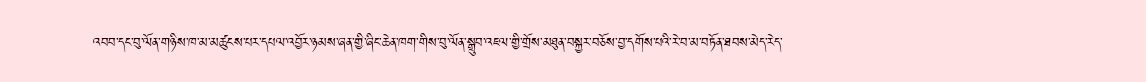འབབ་དང་བུ་ལོན་གཉིས་ཁ་མ་མཚུངས་པར་དཔལ་འབྱོར་ཉམས་ཞན་གྱི་ཞིང་ཆེན་ཁག་གིས་བུ་ལོན་སྒྲུབ་འཇལ་གྱི་གྲོས་མཐུན་བསྐྱར་བཅོས་བྱ་དགོས་པའི་རེ་བ་མ་བཏོན་ཐབས་མེད་རེད་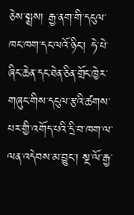ཅེས་སྨྲས། རྒྱ་ནག་གི་དངུལ་ཁང་ཁག་དང་ལའོ་ཉིང་། ཧེ་པེ་ཞིང་ཆེན་དང་ཐེན་ཅིན་གྲོང་ཁྱེར་གཞུང་གིས་དངུལ་རྩའི་ཚགས་པར་གྱི་འགོད་པའི་དྲི་བ་ཁག་ལ་ལན་འདེབས་མ་བྱུང་། སྔ་ལོ་རྒྱ་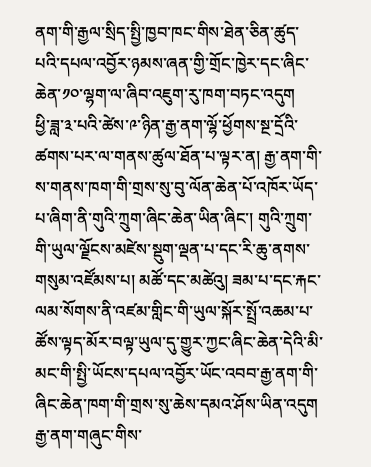ནག་གི་རྒྱལ་སྲིད་སྤྱི་ཁྱབ་ཁང་གིས་ཐེན་ཅིན་ཚུད་པའི་དཔལ་འབྱོར་ཉམས་ཞན་གྱི་གྲོང་ཁྱེར་དང་ཞིང་ཆེན་༡༠་ལྷག་ལ་ཞིབ་འཇུག་རུ་ཁག་བཏང་འདུག
ཕྱི་ཟླ་༣་པའི་ཚེས་༩་ཉིན་རྒྱ་ནག་ལྷོ་ཕྱོགས་སྔ་དྲོའི་ཚགས་པར་ལ་གནས་ཚུལ་ཐོན་པ་ལྟར་ན། རྒྱ་ནག་གི་ས་གནས་ཁག་གི་གྲས་སུ་བུ་ལོན་ཆེན་པོ་འཁོར་ཡོད་པ་ཞིག་ནི་གུའི་ཀྲུག་ཞིང་ཆེན་ཡིན་ཞིང་། གུའི་ཀྲུག་གི་ཡུལ་ལྗོངས་མཛེས་སྡུག་ལྡན་པ་དང་རི་ཆུ་ནགས་གསུམ་འཛོམས་པ། མཚོ་དང་མཚེའུ། ཟམ་པ་དང་རྐང་ལམ་སོགས་ནི་འཛམ་གླིང་གི་ཡུལ་སྐོར་སྤྲོ་འཆམ་པ་ཚོས་ལྟད་མོར་བལྟ་ཡུལ་དུ་གྱུར་ཀྱང་ཞིང་ཆེན་དེའི་མི་མང་གི་སྤྱི་ཡོངས་དཔལ་འབྱོར་ཡོང་འབབ་རྒྱ་ནག་གི་ཞིང་ཆེན་ཁག་གི་གྲས་སུ་ཆེས་དམའ་ཤོས་ཡིན་འདུག རྒྱ་ནག་གཞུང་གིས་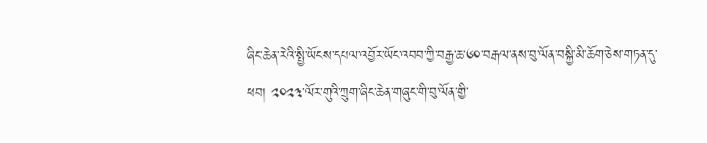ཞིང་ཆེན་རེའི་སྤྱི་ཡོངས་དཔལ་འབྱོར་ཡོང་འབབ་ཀྱི་བརྒྱ་ཆ་༦༠་བརྒལ་ནས་བུ་ལོན་བསྐྱི་མི་ཆོག་ཅེས་གཏན་དུ་ཕབ། ༢༠༢༣་ལོར་གུའི་ཀྲུག་ཞིང་ཆེན་གཞུང་གི་བུ་ལོན་གྱི་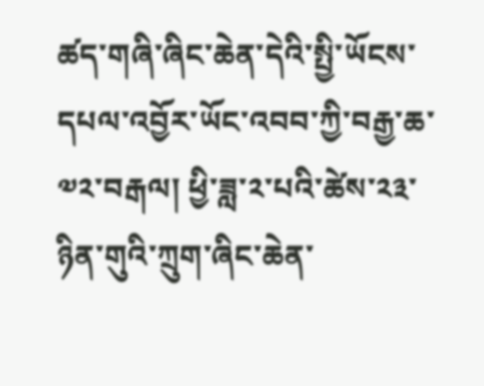ཚད་གཞི་ཞིང་ཆེན་དེའི་སྤྱི་ཡོངས་དཔལ་འབྱོར་ཡོང་འབབ་ཀྱི་བརྒྱ་ཆ་༧༢་བརྒལ། ཕྱི་ཟླ་༢་པའི་ཚེས་༢༣་ཉིན་གུའི་ཀྲུག་ཞིང་ཆེན་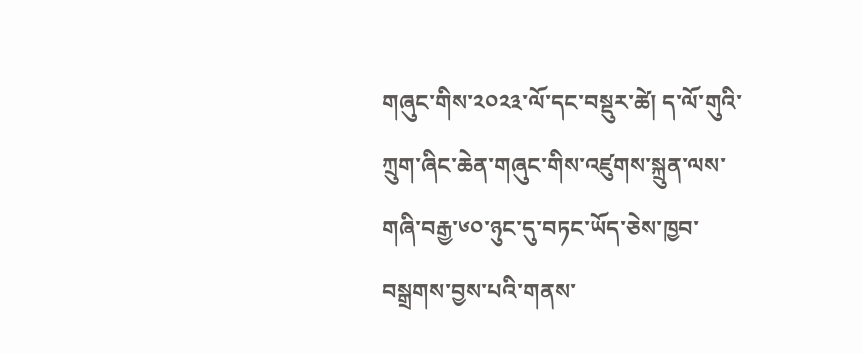གཞུང་གིས་༢༠༢༣་ལོ་དང་བསྡུར་ཚེ། ད་ལོ་གུའི་ཀྲུག་ཞིང་ཆེན་གཞུང་གིས་འཛུགས་སྐྲུན་ལས་གཞི་བརྒྱ་༦༠་ཉུང་དུ་བཏང་ཡོད་ཅེས་ཁྱབ་བསྒྲགས་བྱས་པའི་གནས་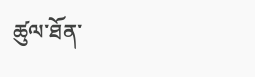ཚུལ་ཐོན་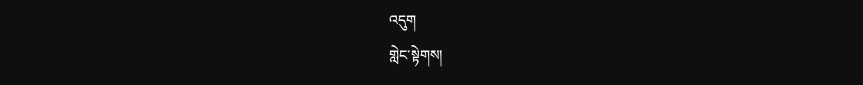འདུག
གླེང་སྟེགས།